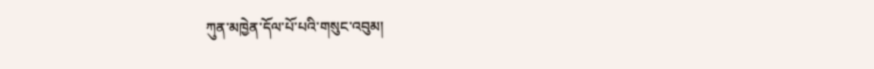ཀུན་མཁྱེན་དོལ་པོ་པའི་གསུང་འབུམ།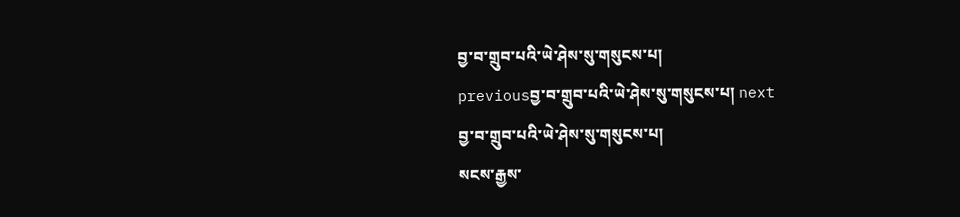བྱ་བ་གྲུབ་པའི་ཡེ་ཤེས་སུ་གསུངས་པ།
previousབྱ་བ་གྲུབ་པའི་ཡེ་ཤེས་སུ་གསུངས་པ། next
བྱ་བ་གྲུབ་པའི་ཡེ་ཤེས་སུ་གསུངས་པ།
སངས་རྒྱས་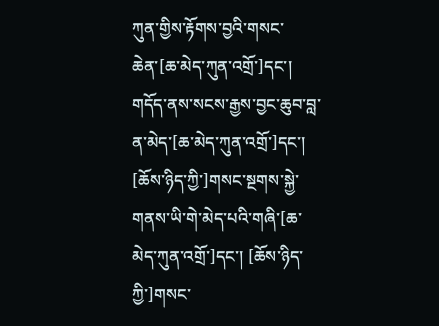ཀུན་གྱིས་རྟོགས་བྱའི་གསང་ཆེན་[ཆ་མེད་ཀུན་འགྲོ་]དང་། གདོད་ནས་སངས་རྒྱས་བྱང་ཆུབ་བླ་ན་མེད་[ཆ་མེད་ཀུན་འགྲོ་]དང་། [ཆོས་ཉིད་ཀྱི་]གསང་སྔགས་སྐྱེ་གནས་ཡི་གེ་མེད་པའི་གཞི་[ཆ་མེད་ཀུན་འགྲོ་]དང་། [ཆོས་ཉིད་ཀྱི་]གསང་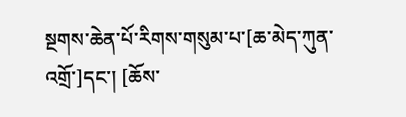སྔགས་ཆེན་པོ་རིགས་གསུམ་པ་[ཆ་མེད་ཀུན་འགྲོ་]དང་། [ཆོས་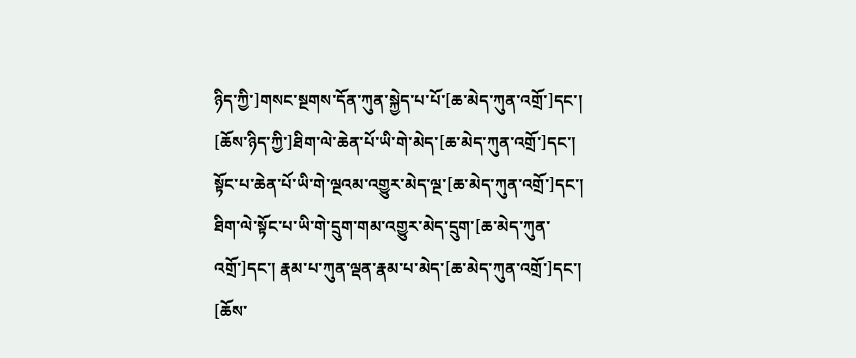ཉིད་ཀྱི་]གསང་སྔགས་དོན་ཀུན་སྐྱེད་པ་པོ་[ཆ་མེད་ཀུན་འགྲོ་]དང་། [ཆོས་ཉིད་ཀྱི་]ཐིག་ལེ་ཆེན་པོ་ཡི་གེ་མེད་[ཆ་མེད་ཀུན་འགྲོ་]དང་། སྟོང་པ་ཆེན་པོ་ཡི་གེ་ལྔའམ་འགྱུར་མེད་ལྔ་[ཆ་མེད་ཀུན་འགྲོ་]དང་། ཐིག་ལེ་སྟོང་པ་ཡི་གེ་དྲུག་གམ་འགྱུར་མེད་དྲུག་[ཆ་མེད་ཀུན་འགྲོ་]དང་། རྣམ་པ་ཀུན་ལྡན་རྣམ་པ་མེད་[ཆ་མེད་ཀུན་འགྲོ་]དང་། [ཆོས་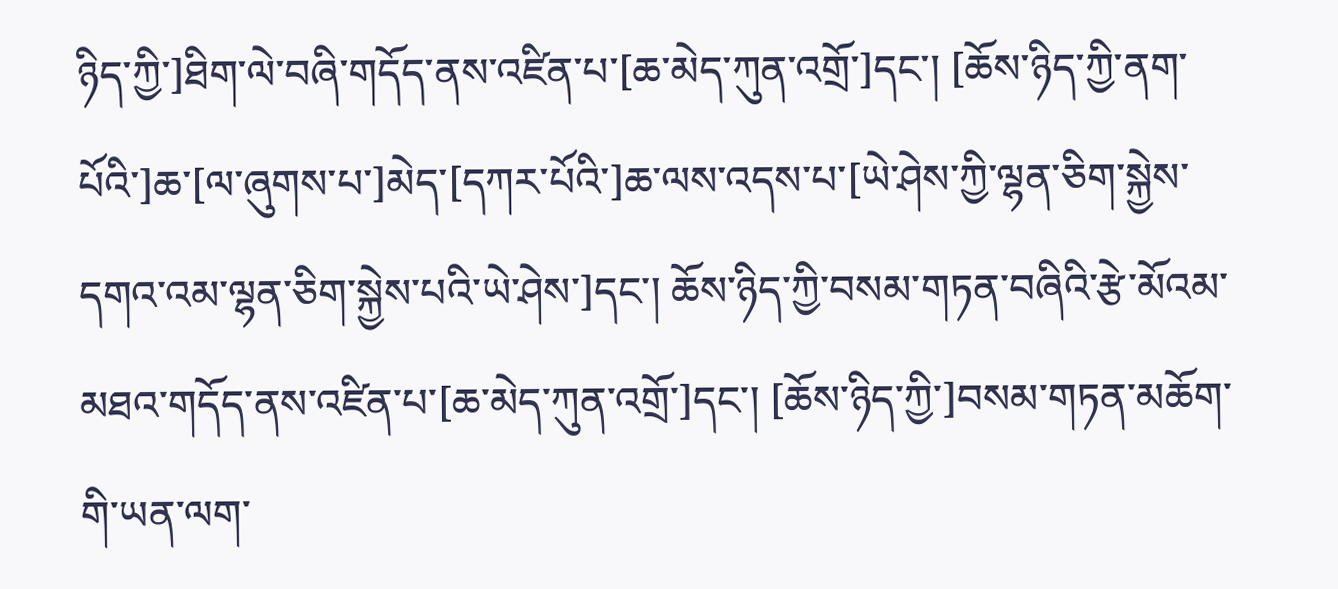ཉིད་ཀྱི་]ཐིག་ལེ་བཞི་གདོད་ནས་འཛིན་པ་[ཆ་མེད་ཀུན་འགྲོ་]དང་། [ཆོས་ཉིད་ཀྱི་ནག་པོའི་]ཆ་[ལ་ཞུགས་པ་]མེད་[དཀར་པོའི་]ཆ་ལས་འདས་པ་[ཡེ་ཤེས་ཀྱི་ལྷན་ཅིག་སྐྱེས་དགའ་འམ་ལྷན་ཅིག་སྐྱེས་པའི་ཡེ་ཤེས་]དང་། ཆོས་ཉིད་ཀྱི་བསམ་གཏན་བཞིའི་རྩེ་མོའམ་མཐའ་གདོད་ནས་འཛིན་པ་[ཆ་མེད་ཀུན་འགྲོ་]དང་། [ཆོས་ཉིད་ཀྱི་]བསམ་གཏན་མཆོག་གི་ཡན་ལག་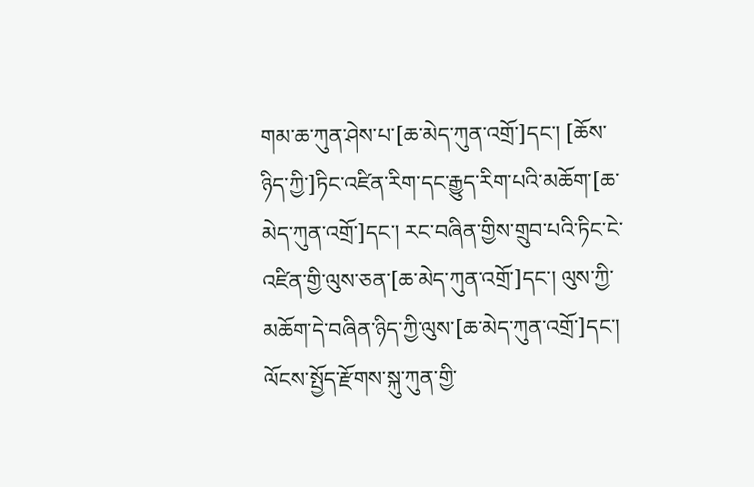གམ་ཆ་ཀུན་ཤེས་པ་[ཆ་མེད་ཀུན་འགྲོ་]དང་། [ཆོས་ཉིད་ཀྱི་]ཏིང་འཛིན་རིག་དང་རྒྱུད་རིག་པའི་མཆོག་[ཆ་མེད་ཀུན་འགྲོ་]དང་། རང་བཞིན་གྱིས་གྲུབ་པའི་ཏིང་ངེ་འཛིན་གྱི་ལུས་ཅན་[ཆ་མེད་ཀུན་འགྲོ་]དང་། ལུས་ཀྱི་མཆོག་དེ་བཞིན་ཉིད་ཀྱི་ལུས་[ཆ་མེད་ཀུན་འགྲོ་]དང་། ལོངས་སྤྱོད་རྫོགས་སྐུ་ཀུན་གྱི་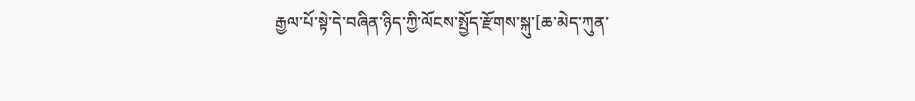རྒྱལ་པོ་སྟེ་དེ་བཞིན་ཉིད་ཀྱི་ལོངས་སྤྱོད་རྫོགས་སྐུ་[ཆ་མེད་ཀུན་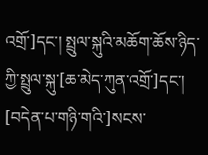འགྲོ་]དང་། སྤྲུལ་སྐུའི་མཆོག་ཆོས་ཉིད་ཀྱི་སྤྲུལ་སྐུ་[ཆ་མེད་ཀུན་འགྲོ་]དང་། [བདེན་པ་གཉི་གའི་]སངས་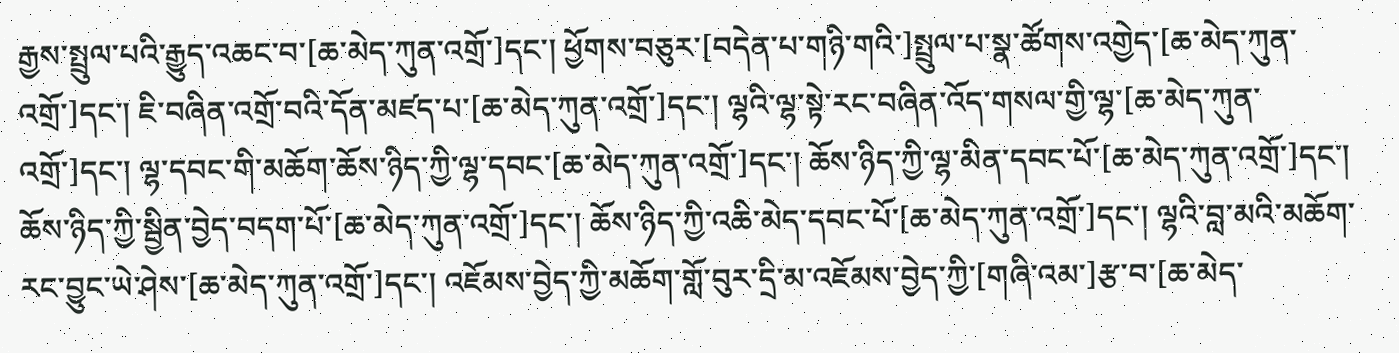རྒྱས་སྤྲུལ་པའི་རྒྱུད་འཆང་བ་[ཆ་མེད་ཀུན་འགྲོ་]དང་། ཕྱོགས་བཅུར་[བདེན་པ་གཉི་གའི་]སྤྲུལ་པ་སྣ་ཚོགས་འགྱེད་[ཆ་མེད་ཀུན་འགྲོ་]དང་། ཇི་བཞིན་འགྲོ་བའི་དོན་མཛད་པ་[ཆ་མེད་ཀུན་འགྲོ་]དང་། ལྷའི་ལྷ་སྟེ་རང་བཞིན་འོད་གསལ་གྱི་ལྷ་[ཆ་མེད་ཀུན་འགྲོ་]དང་། ལྷ་དབང་གི་མཆོག་ཆོས་ཉིད་ཀྱི་ལྷ་དབང་[ཆ་མེད་ཀུན་འགྲོ་]དང་། ཆོས་ཉིད་ཀྱི་ལྷ་མིན་དབང་པོ་[ཆ་མེད་ཀུན་འགྲོ་]དང་། ཆོས་ཉིད་ཀྱི་སྦྱིན་བྱེད་བདག་པོ་[ཆ་མེད་ཀུན་འགྲོ་]དང་། ཆོས་ཉིད་ཀྱི་འཆི་མེད་དབང་པོ་[ཆ་མེད་ཀུན་འགྲོ་]དང་། ལྷའི་བླ་མའི་མཆོག་རང་བྱུང་ཡེ་ཤེས་[ཆ་མེད་ཀུན་འགྲོ་]དང་། འཇོམས་བྱེད་ཀྱི་མཆོག་གློ་བུར་དྲི་མ་འཇོམས་བྱེད་ཀྱི་[གཞི་འམ་]རྩ་བ་[ཆ་མེད་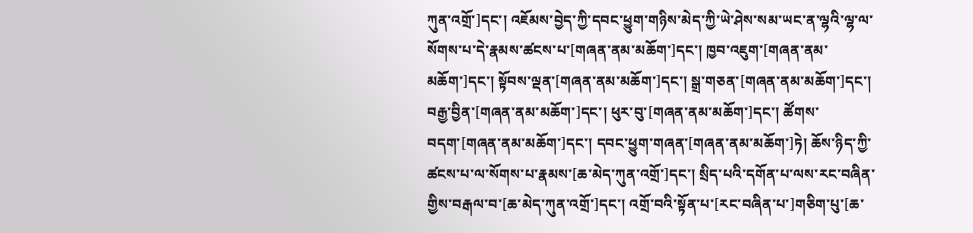ཀུན་འགྲོ་]དང་། འཇོམས་བྱེད་ཀྱི་དབང་ཕྱུག་གཉིས་མེད་ཀྱི་ཡེ་ཤེས་སམ་ཡང་ན་ལྷའི་ལྷ་ལ་སོགས་པ་དེ་རྣམས་ཚངས་པ་[གཞན་ནམ་མཆོག་]དང་། ཁྱབ་འཇུག་[གཞན་ནམ་མཆོག་]དང་། སྟོབས་ལྡན་[གཞན་ནམ་མཆོག་]དང་། སྒྲ་གཅན་[གཞན་ནམ་མཆོག་]དང་། བརྒྱ་བྱིན་[གཞན་ནམ་མཆོག་]དང་། ཕུར་བུ་[གཞན་ནམ་མཆོག་]དང་། ཚོགས་བདག་[གཞན་ནམ་མཆོག་]དང་། དབང་ཕྱུག་གཞན་[གཞན་ནམ་མཆོག་]ཏེ། ཆོས་ཉིད་ཀྱི་ཚངས་པ་ལ་སོགས་པ་རྣམས་[ཆ་མེད་ཀུན་འགྲོ་]དང་། སྲིད་པའི་དགོན་པ་ལས་རང་བཞིན་གྱིས་བརྒལ་བ་[ཆ་མེད་ཀུན་འགྲོ་]དང་། འགྲོ་བའི་སྟོན་པ་[རང་བཞིན་པ་]གཅིག་པུ་[ཆ་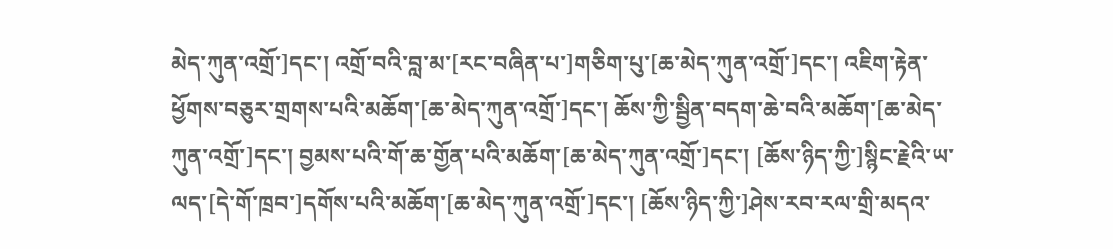མེད་ཀུན་འགྲོ་]དང་། འགྲོ་བའི་བླ་མ་[རང་བཞིན་པ་]གཅིག་པུ་[ཆ་མེད་ཀུན་འགྲོ་]དང་། འཇིག་རྟེན་ཕྱོགས་བཅུར་གྲགས་པའི་མཆོག་[ཆ་མེད་ཀུན་འགྲོ་]དང་། ཆོས་ཀྱི་སྦྱིན་བདག་ཆེ་བའི་མཆོག་[ཆ་མེད་ཀུན་འགྲོ་]དང་། བྱམས་པའི་གོ་ཆ་གྱོན་པའི་མཆོག་[ཆ་མེད་ཀུན་འགྲོ་]དང་། [ཆོས་ཉིད་ཀྱི་]སྙིང་རྗེའི་ཡ་ལད་[དེ་གོ་ཁྲབ་]དགོས་པའི་མཆོག་[ཆ་མེད་ཀུན་འགྲོ་]དང་། [ཆོས་ཉིད་ཀྱི་]ཤེས་རབ་རལ་གྲི་མདའ་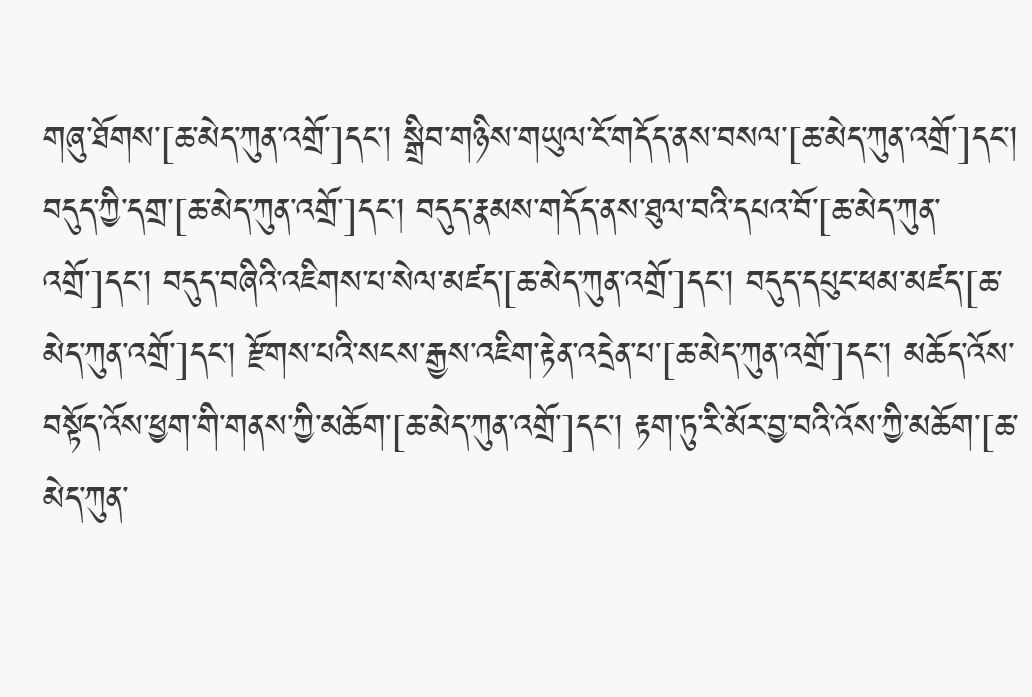གཞུ་ཐོགས་[ཆ་མེད་ཀུན་འགྲོ་]དང་། སྒྲིབ་གཉིས་གཡུལ་ངོ་གདོད་ནས་བསལ་[ཆ་མེད་ཀུན་འགྲོ་]དང་། བདུད་ཀྱི་དགྲ་[ཆ་མེད་ཀུན་འགྲོ་]དང་། བདུད་རྣམས་གདོད་ནས་ཐུལ་བའི་དཔའ་བོ་[ཆ་མེད་ཀུན་འགྲོ་]དང་། བདུད་བཞིའི་འཇིགས་པ་སེལ་མཛད་[ཆ་མེད་ཀུན་འགྲོ་]དང་། བདུད་དཔུང་ཕམ་མཛད་[ཆ་མེད་ཀུན་འགྲོ་]དང་། རྫོགས་པའི་སངས་རྒྱས་འཇིག་རྟེན་འདྲེན་པ་[ཆ་མེད་ཀུན་འགྲོ་]དང་། མཆོད་འོས་བསྟོད་འོས་ཕྱག་གི་གནས་ཀྱི་མཆོག་[ཆ་མེད་ཀུན་འགྲོ་]དང་། རྟག་ཏུ་རི་མོར་བྱ་བའི་འོས་ཀྱི་མཆོག་[ཆ་མེད་ཀུན་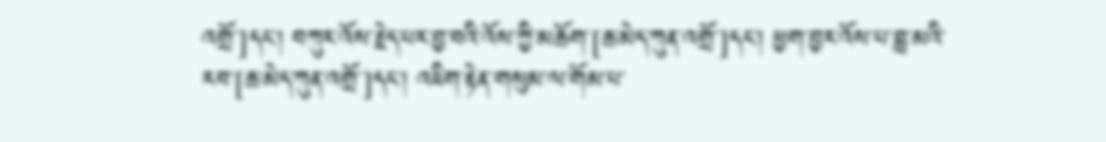འགྲོ་]དང་། བཀུར་འོས་རྗེད་པར་བྱ་བའི་འོས་ཀྱི་མཆོག་[ཆ་མེད་ཀུན་འགྲོ་]དང་། ཕྱག་བྱར་འོས་པ་བླ་མའི་རབ་[ཆ་མེད་ཀུན་འགྲོ་]དང་། འཇིག་རྟེན་གསུམ་ལ་གོམ་པ་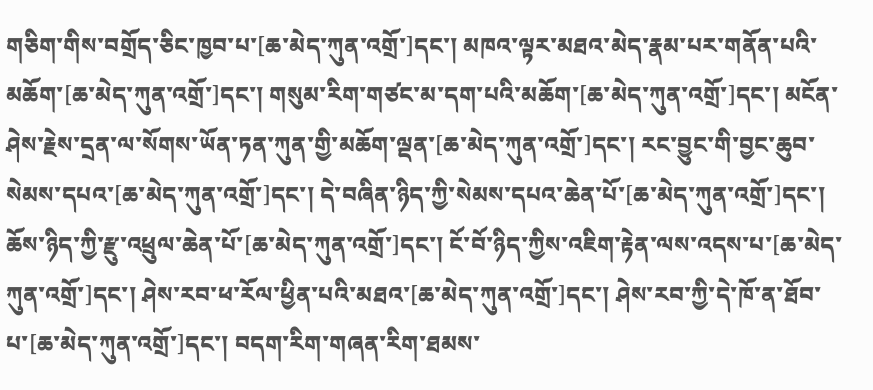གཅིག་གིས་བགྲོད་ཅིང་ཁྱབ་པ་[ཆ་མེད་ཀུན་འགྲོ་]དང་། མཁའ་ལྟར་མཐའ་མེད་རྣམ་པར་གནོན་པའི་མཆོག་[ཆ་མེད་ཀུན་འགྲོ་]དང་། གསུམ་རིག་གཙང་མ་དག་པའི་མཆོག་[ཆ་མེད་ཀུན་འགྲོ་]དང་། མངོན་ཤེས་རྗེས་དྲན་ལ་སོགས་ཡོན་ཏན་ཀུན་གྱི་མཆོག་ལྡན་[ཆ་མེད་ཀུན་འགྲོ་]དང་། རང་བྱུང་གི་བྱང་ཆུབ་སེམས་དཔའ་[ཆ་མེད་ཀུན་འགྲོ་]དང་། དེ་བཞིན་ཉིད་ཀྱི་སེམས་དཔའ་ཆེན་པོ་[ཆ་མེད་ཀུན་འགྲོ་]དང་། ཆོས་ཉིད་ཀྱི་རྫུ་འཕྲུལ་ཆེན་པོ་[ཆ་མེད་ཀུན་འགྲོ་]དང་། ངོ་བོ་ཉིད་ཀྱིས་འཇིག་རྟེན་ལས་འདས་པ་[ཆ་མེད་ཀུན་འགྲོ་]དང་། ཤེས་རབ་ཕ་རོལ་ཕྱིན་པའི་མཐའ་[ཆ་མེད་ཀུན་འགྲོ་]དང་། ཤེས་རབ་ཀྱི་དེ་ཁོ་ན་ཐོབ་པ་[ཆ་མེད་ཀུན་འགྲོ་]དང་། བདག་རིག་གཞན་རིག་ཐམས་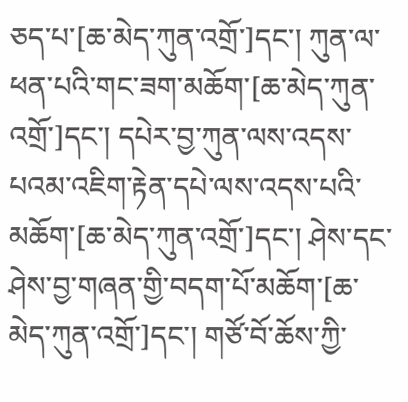ཅད་པ་[ཆ་མེད་ཀུན་འགྲོ་]དང་། ཀུན་ལ་ཕན་པའི་གང་ཟག་མཆོག་[ཆ་མེད་ཀུན་འགྲོ་]དང་། དཔེར་བྱ་ཀུན་ལས་འདས་པའམ་འཇིག་རྟེན་དཔེ་ལས་འདས་པའི་མཆོག་[ཆ་མེད་ཀུན་འགྲོ་]དང་། ཤེས་དང་ཤེས་བྱ་གཞན་གྱི་བདག་པོ་མཆོག་[ཆ་མེད་ཀུན་འགྲོ་]དང་། གཙོ་བོ་ཆོས་ཀྱི་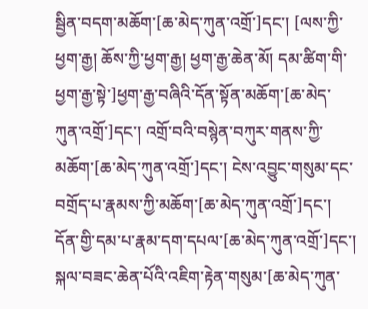སྦྱིན་བདག་མཆོག་[ཆ་མེད་ཀུན་འགྲོ་]དང་། [ལས་ཀྱི་ཕྱག་རྒྱ། ཆོས་ཀྱི་ཕྱག་རྒྱ། ཕྱག་རྒྱ་ཆེན་མོ། དམ་ཚིག་གི་ཕྱག་རྒྱ་སྟེ་]ཕྱག་རྒྱ་བཞིའི་དོན་སྟོན་མཆོག་[ཆ་མེད་ཀུན་འགྲོ་]དང་། འགྲོ་བའི་བསྙེན་བཀུར་གནས་ཀྱི་མཆོག་[ཆ་མེད་ཀུན་འགྲོ་]དང་། ངེས་འབྱུང་གསུམ་དང་བགྲོད་པ་རྣམས་ཀྱི་མཆོག་[ཆ་མེད་ཀུན་འགྲོ་]དང་། དོན་གྱི་དམ་པ་རྣམ་དག་དཔལ་[ཆ་མེད་ཀུན་འགྲོ་]དང་། སྐལ་བཟང་ཆེན་པོའི་འཇིག་རྟེན་གསུམ་[ཆ་མེད་ཀུན་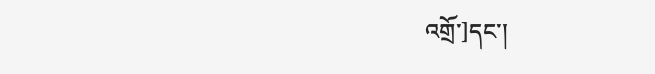འགྲོ་]དང་།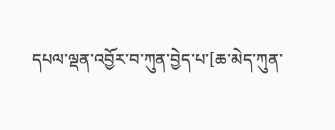དཔལ་ལྡན་འབྱོར་བ་ཀུན་བྱེད་པ་[ཆ་མེད་ཀུན་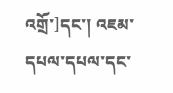འགྲོ་]དང་། འཇམ་དཔལ་དཔལ་དང་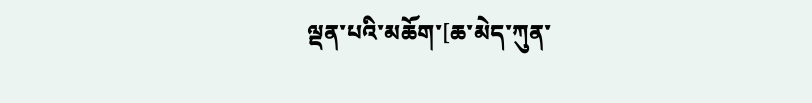ལྡན་པའི་མཆོག་[ཆ་མེད་ཀུན་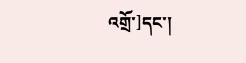འགྲོ་]དང་།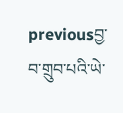previousབྱ་བ་གྲུབ་པའི་ཡེ་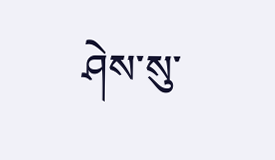ཤེས་སུ་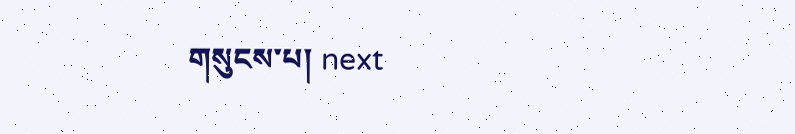གསུངས་པ། next